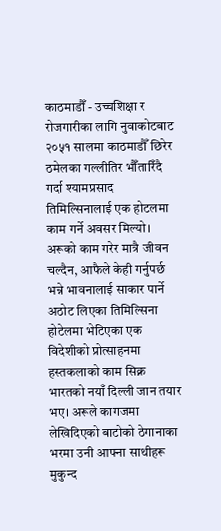काठमाडौँ - उच्चशिक्षा र रोजगारीका लागि नुवाकोटबाट २०५१ सालमा काठमाडौँ छिरेर ठमेलका गल्लीतिर भौँतारिँदै गर्दा श्यामप्रसाद तिमिल्सिनालाई एक होटलमा काम गर्ने अवसर मिल्यो।
अरूको काम गरेर मात्रै जीवन चल्दैन, आफैले केही गर्नुपर्छ भन्ने भावनालाई साकार पार्ने अठोट लिएका तिमिल्सिना होटेलमा भेटिएका एक विदेशीको प्रोत्साहनमा हस्तकलाको काम सिक्न भारतको नयाँ दिल्ली जान तयार भए। अरूले कागजमा लेखिदिएको बाटोको ठेगानाका भरमा उनी आफ्ना साथीहरू मुकुन्द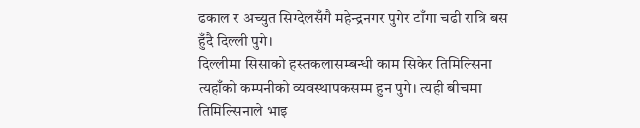ढकाल र अच्युत सिग्देलसँगै महेन्द्रनगर पुगेर टाँगा चढी रात्रि बस हुँदै दिल्ली पुगे।
दिल्लीमा सिसाको हस्तकलासम्बन्धी काम सिकेर तिमिल्सिना त्यहाँको कम्पनीको व्यवस्थापकसम्म हुन पुगे। त्यही बीचमा तिमिल्सिनाले भाइ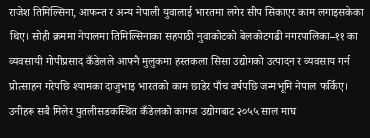राजेश तिमिल्सिना, आफन्त र अन्य नेपाली युवालाई भारतमा लगेर सीप सिकाएर काम लगाइसकेका थिए। सोही क्रममा नेपालमा तिमिल्सिनाका सहपाठी नुवाकोटको बेलकोटगढी नगरपालिका–११ का व्यवसायी गोपीप्रसाद कँडेलले आफ्नै मुलुकमा हस्तकला सिसा उद्योगको उत्पादन र व्यवसाय गर्न प्रोत्साहन गरेपछि श्यामका दाजुभाइ भारतको काम छाडेर पाँच वर्षपछि जन्मभूमि नेपाल फर्किए। उनीहरू सबै मिलेर पुतलीसडकस्थित कँडेलको कागज उद्योगबाट २०५५ साल माघ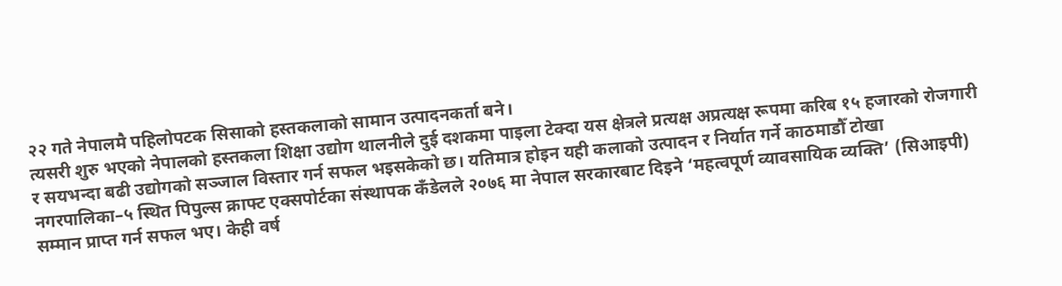२२ गते नेपालमै पहिलोपटक सिसाको हस्तकलाको सामान उत्पादनकर्ता बने।
त्यसरी शुरु भएको नेपालको हस्तकला शिक्षा उद्योग थालनीले दुई दशकमा पाइला टेक्दा यस क्षेत्रले प्रत्यक्ष अप्रत्यक्ष रूपमा करिब १५ हजारको रोजगारी र सयभन्दा बढी उद्योगको सञ्जाल विस्तार गर्न सफल भइसकेको छ। यतिमात्र होइन यही कलाको उत्पादन र निर्यात गर्ने काठमाडौँ टोखा नगरपालिका–५ स्थित पिपुल्स क्राफ्ट एक्सपोर्टका संस्थापक कँडेलले २०७६ मा नेपाल सरकारबाट दिइने ‘महत्वपूर्ण व्यावसायिक व्यक्ति’ (सिआइपी) सम्मान प्राप्त गर्न सफल भए। केही वर्ष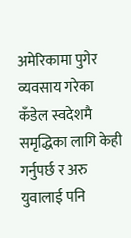अमेरिकामा पुगेर व्यवसाय गरेका कँडेल स्वदेशमै समृद्धिका लागि केही गर्नुपर्छ र अरु युवालाई पनि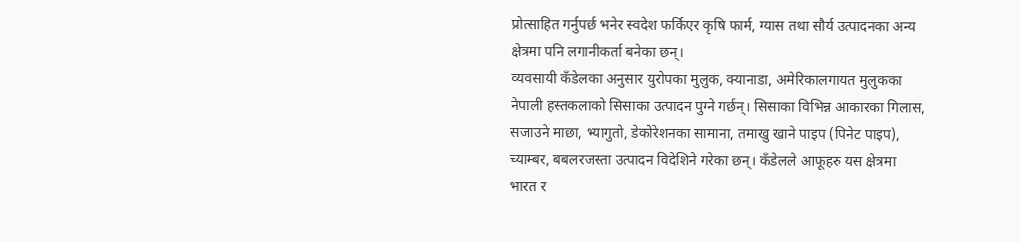प्रोत्साहित गर्नुपर्छ भनेर स्वदेश फर्किएर कृषि फार्म, ग्यास तथा सौर्य उत्पादनका अन्य क्षेत्रमा पनि लगानीकर्ता बनेका छन्।
व्यवसायी कँडेलका अनुसार युरोपका मुलुक, क्यानाडा, अमेरिकालगायत मुलुकका नेपाली हस्तकलाको सिसाका उत्पादन पुग्ने गर्छन्। सिसाका विभिन्न आकारका गिलास, सजाउने माछा, भ्यागुतो, डेकोरेशनका सामाना, तमाखु खाने पाइप (पिनेट पाइप), च्याम्बर, बबलरजस्ता उत्पादन विदेशिने गरेका छन्। कँडेलले आफूहरु यस क्षेत्रमा भारत र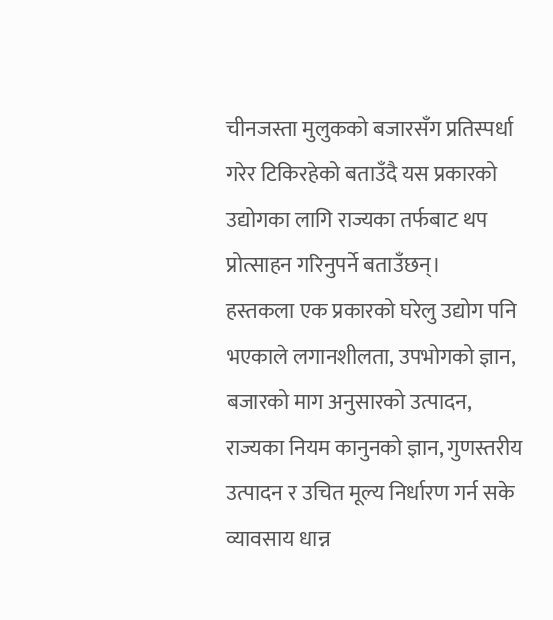चीनजस्ता मुलुकको बजारसँग प्रतिस्पर्धा गरेर टिकिरहेको बताउँदै यस प्रकारको उद्योगका लागि राज्यका तर्फबाट थप प्रोत्साहन गरिनुपर्ने बताउँछन्।
हस्तकला एक प्रकारको घरेलु उद्योग पनि भएकाले लगानशीलता, उपभोगको ज्ञान, बजारको माग अनुसारको उत्पादन, राज्यका नियम कानुनको ज्ञान, गुणस्तरीय उत्पादन र उचित मूल्य निर्धारण गर्न सके व्यावसाय धान्न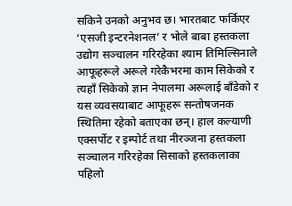सकिने उनको अनुभव छ। भारतबाट फर्किएर ‘एसजी इन्टरनेशनल’ र भोले बाबा हस्तकला उद्योग सञ्चालन गरिरहेका श्याम तिमिल्सिनाले आफूहरूले अरूले गरेकैभरमा काम सिकेको र त्यहाँ सिकेको ज्ञान नेपालमा अरूलाई बाँडेको र यस व्यवसयाबाट आफूहरू सन्तोषजनक स्थितिमा रहेको बताएका छन्। हाल कल्याणी एक्सर्पोट र इम्पोर्ट तथा नीरञ्जना हस्तकला सञ्चालन गरिरहेका सिसाको हस्तकलाका पहिलो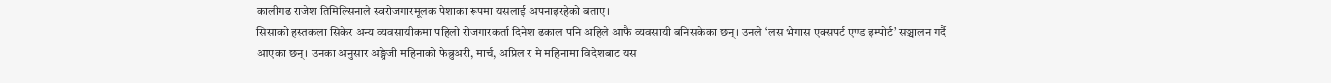कालीगढ राजेश तिमिल्सिनाले स्वरोजगारमूलक पेशाका रूपमा यसलाई अपनाइरहेको बताए।
सिसाको हस्तकला सिकेर अन्य व्यवसायीकमा पहिलो रोजगारकर्ता दिनेश ढकाल पनि अहिले आफै व्यवसायी बनिसकेका छन्। उनले ‘लस भेगास एक्सपर्ट एण्ड इम्पोर्ट’ सञ्चालन गर्दै आएका छन्। उनका अनुसार अङ्ग्रेजी महिनाको फेब्रुअरी, मार्च, अप्रिल र मे महिनामा विदेशबाट यस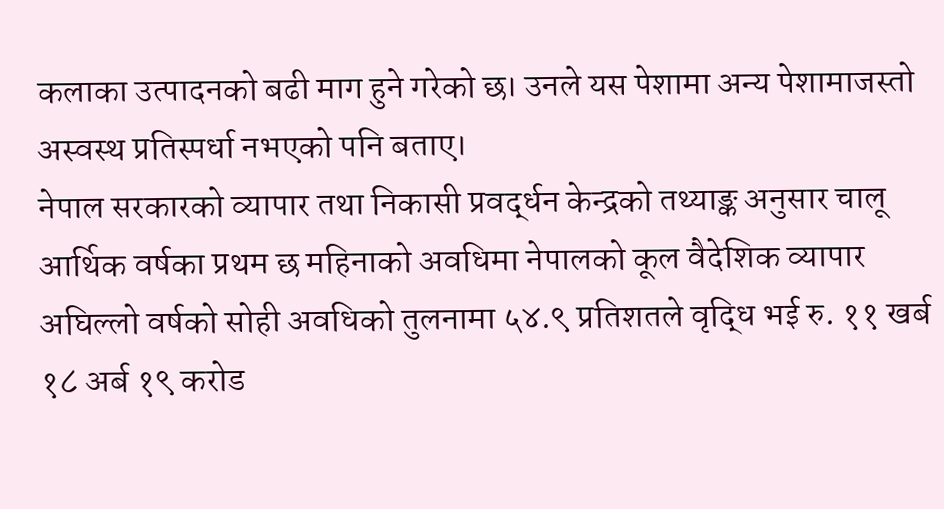कलाका उत्पादनको बढी माग हुने गरेको छ। उनले यस पेशामा अन्य पेशामाजस्तो अस्वस्थ प्रतिस्पर्धा नभएको पनि बताए।
नेपाल सरकारको व्यापार तथा निकासी प्रवर्द्धन केन्द्रको तथ्याङ्क अनुसार चालू आर्थिक वर्षका प्रथम छ महिनाको अवधिमा नेपालको कूल वैदेशिक व्यापार अघिल्लो वर्षको सोही अवधिको तुलनामा ५४.९ प्रतिशतले वृद्धि भई रु. ११ खर्ब १८ अर्ब १९ करोड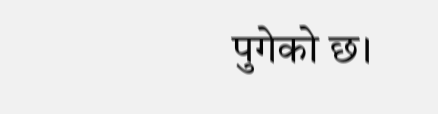पुगेको छ।